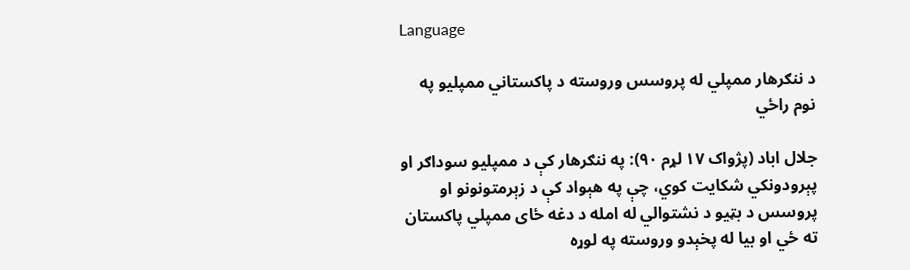Language

د ننګرهار ممپلي له پروسس وروسته د پاکستاني ممپليو په نوم راځي

جلال اباد (پژواک ١٧ لړم ٩٠): په ننګرهار کې د ممپليو سوداګر او پېرودونکي شکايت کوي، چې په هېواد کې د زېرمتونونو او پروسس د بټيو د نشتوالي له امله د دغه ځاى ممپلي پاکستان ته ځي او بيا له پخېدو وروسته په لوړه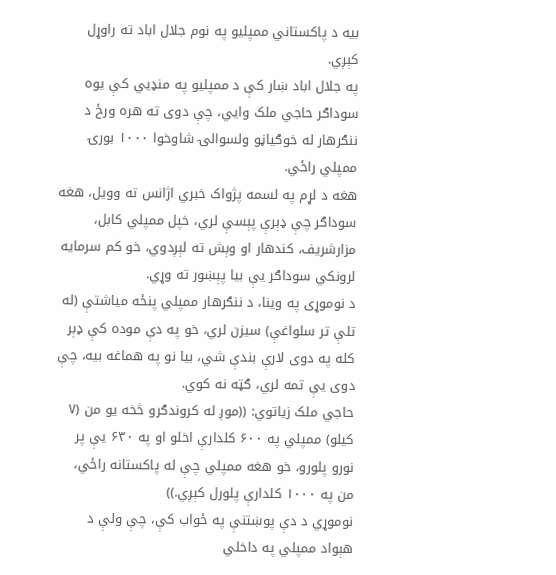بيه د پاکستاني ممپليو په نوم جلال اباد ته راوړل کېږي.
په جلال اباد ښار کې د ممپليو په منډيي کې يوه سوداګر حاجي ملک وايي، چې دوی ته هره ورځ د ننګرهار له خوګياڼو ولسوالۍ شاوخوا ۱۰۰۰ بورۍ ممپلي راځي.
هغه د لړم په لسمه پژواک خبري اژانس ته وويل، هغه سوداګر چې ډېرې پېسې لري، خپل ممپلي کابل، مزارشريف، کندهار او وېش ته لېږدوي، خو کم سرمايه لرونکي سوداګر يې بيا پېښور ته وړي.
د نوموړی په وينا، د ننګرهار ممپلي پنځه مياشتې (له تلې تر سلواغې) سيزن لري، خو په دې موده کې ډېر کله په دوى لارې بندې شي، بيا نو په هماغه بيه، چې دوى يې تمه لري، ګټه نه کوي.
حاجي ملک زياتوي: ((موږ له کروندګرو څخه يو من (۷ کيلو) ممپلي په ۶۰۰ کلدارې اخلو او په ۶۳۰ يې پر نورو پلورو، خو هغه ممپلي چې له پاکستانه راځي، من په ۱۰۰۰ کلدارې پلورل کېږي.))
نوموړي د دې پوښتنې په ځواب کې، چې ولې د هېواد ممپلي په داخلي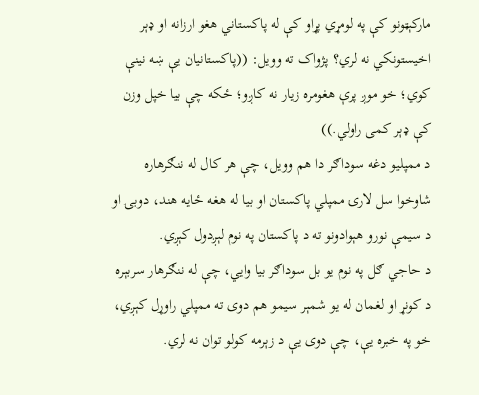مارکېټونو کې په لومړي پړاو کې له پاکستاني هغو ارزانه او ډېر اخيستونکي نه لري؟ پژواک ته وويل: ((پاکستانيان يې ښه نينې کوي؛ خو موږ پرې هغومره زيار نه کاږو؛ ځکه چې بيا خپل وزن کې ډېر کمی راولي.))
د ممپليو دغه سوداګر دا هم وويل، چې هر کال له ننګرهاره شاوخوا سل لارۍ ممپلي پاکستان او بيا له هغه ځايه هند، دوبۍ او د سيمې نورو هېوادونو ته د پاکستان په نوم لېږدول کېږي.
د حاجي ګل په نوم يو بل سوداګر بيا وايي، چې له ننګرهار سربېره د کونړ او لغمان له يو شمېر سيمو هم دوی ته ممپلي راوړل کېږي، خو په خبره يې، چې دوی يې د زېرمه کولو توان نه لري.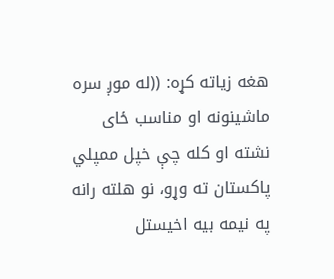هغه زياته کړه: ((له موږ سره ماشينونه او مناسب ځای نشته او کله چې خپل ممپلي پاکستان ته وړو، نو هلته رانه په نيمه بيه اخيستل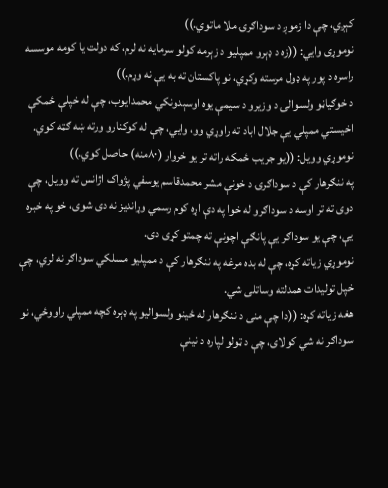کېږي، چې دا زموږ د سوداګرۍ ملا ماتوي.))
نوموړى وايي: ((زه د ډېرو ممپليو د زېرمه کولو سرمايه نه لرم، که دولت يا کومه موسسه راسره د پور په ډول مرسته وکړي، نو پاکستان ته به يې نه وړم.))
د خوګياڼو ولسوالۍ د وزيرو د سيمې يوه اوسېدونکي محمدايوب، چې له خپلې ځمکې اخيستي ممپلي يې جلال اباد ته راوړي وو، وايي، چې له کوکنارو ورته ښه ګټه کوي.
نوموړي وويل: ((يو جريب ځمکه راته تر يو خروار (۸۰منه) حاصل کوي.))
په ننګرهار کې د سوداګرۍ د خونې مشر محمدقاسم يوسفي پژواک اژانس ته وويل، چې دوی ته تر اوسه د سوداګرو له خوا په دې اړه کوم رسمي وړانديز نه دی شوی، خو په خبره يې، چې يو سوداګر يې پانګې اچونې ته چمتو کړى دى.
نوموړي زياته کړه، چې له بده مرغه په ننګرهار کې د ممپليو مسلکي سوداګر نه لري، چې خپل توليدات همدلته وساتلی شي.
هغه زياته کړه: ((دا چې منى د ننګرهار له ځينو ولسواليو په ډېره کچه ممپلي راووځي، نو سوداګر نه شي کولای، چې د ټولو لپاره د نينې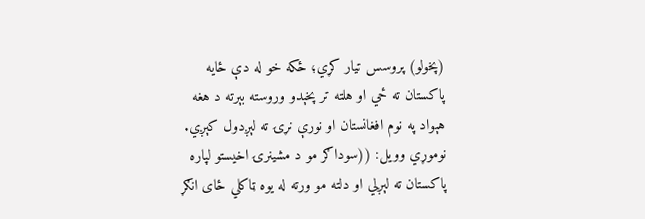(پخولو) پروسس تيار کړي؛ ځکه خو له دې ځايه پاکستان ته ځي او هلته تر پخېدو وروسته بېرته د هغه هېواد په نوم افغانستان او نورې نړۍ ته لېږدول کېږي.
نوموړي وويل: ((سوداګر مو د مشينرۍ اخيستو لپاره پاکستان ته لېږلي او دلته مو ورته له يوه ټاکلي ځاى انګړ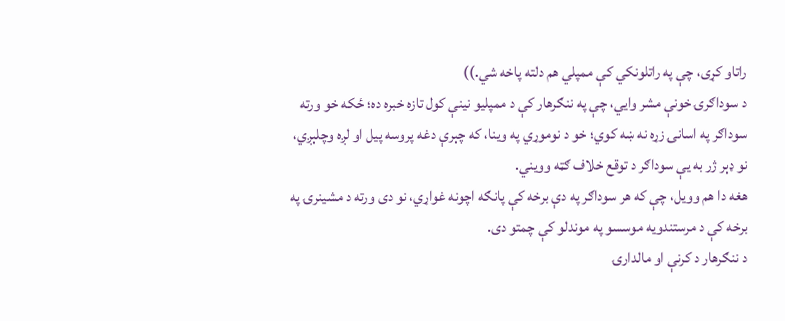راتاو کړى، چې په راتلونکي کې ممپلي هم دلته پاخه شي.))
د سوداګرۍ خونې مشر وايي، چې په ننګرهار کې د ممپليو نينې کول تازه خبره ده؛ ځکه خو ورته سوداګر په اسانۍ زړه نه ښه کوي؛ خو د نوموړي په وينا، که چېرې دغه پروسه پيل او لږه وچلېږي، نو ډېر ژر به يې سوداګر د توقع خلاف ګټه وويني.
هغه دا هم وويل، چې که هر سوداګر په دې برخه کې پانګه اچونه غواړي، نو دی ورته د مشينرۍ په برخه کې د مرستندويه موسسو په موندلو کې چمتو دی.
د ننګرهار د کرنې او مالدارۍ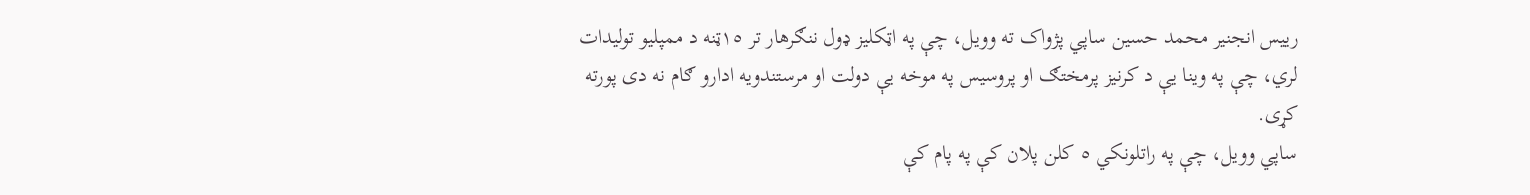رييس انجنير محمد حسين ساپي پژواک ته وويل، چې په اټکليز ډول ننګرهار تر ١٥ټنه د ممپليو توليدات لري، چې په وينا يې د کرنيز پرمختګ او پروسيس په موخه يې دولت او مرستندويه ادارو ګام نه دى پورته کړى.
ساپي وويل، چې په راتلونکي ٥ کلن پلان کې په پام کې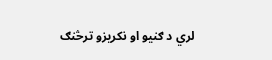لري د ګنيو او نکريزو ترڅنګ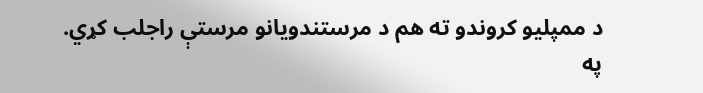د ممپليو کروندو ته هم د مرستندويانو مرستې راجلب کړي.
په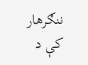ننګرهار کې د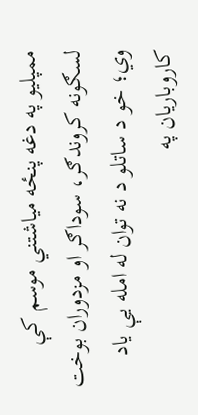ممپليو په دغه پنځه مياشتني موسم کې لسګونه کروندګر، سوداګر او مزدوران بوخت وي؛ خو د ساتلو د نه توان له امله يې ياد کاروباريان په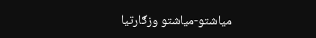مياشتو-مياشتو وزګارتيا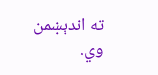ته اندېښمن وي.